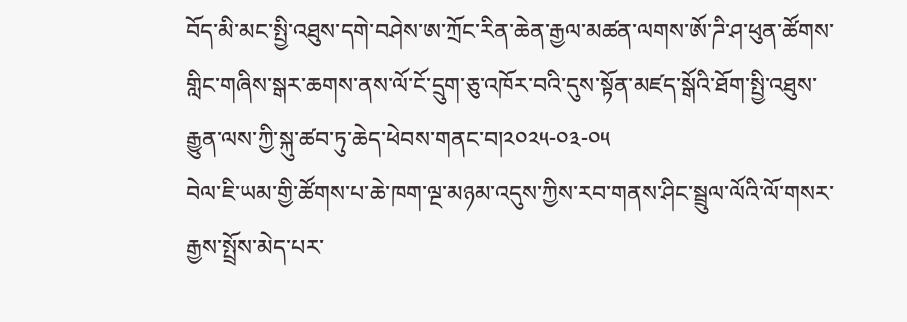བོད་མི་མང་སྤྱི་འཐུས་དགེ་བཤེས་ཨ་ཀྲོང་རིན་ཆེན་རྒྱལ་མཚན་ལགས་ཨོ་ཌི་ཤ་ཕུན་ཚོགས་གླིང་གཞིས་སྒར་ཆགས་ནས་ལོ་ངོ་དྲུག་ཅུ་འཁོར་བའི་དུས་སྟོན་མཛད་སྒོའི་ཐོག་སྤྱི་འཐུས་རྒྱུན་ལས་ཀྱི་སྐུ་ཚབ་ཏུ་ཆེད་ཕེབས་གནང་བ།༢༠༢༥-༠༣-༠༥
བེལ་ཇི་ཡམ་གྱི་ཚོགས་པ་ཆེ་ཁག་ལྔ་མཉམ་འདུས་ཀྱིས་རབ་གནས་ཤིང་སྦྲུལ་ལོའི་ལོ་གསར་རྒྱས་སྤྲོས་མེད་པར་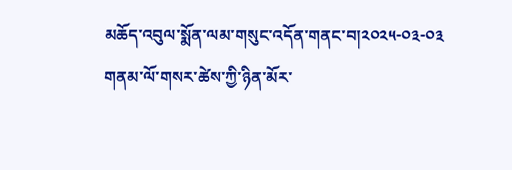མཆོད་འབུལ་སྨོན་ལམ་གསུང་འདོན་གནང་བ།༢༠༢༥-༠༣-༠༣
གནམ་ལོ་གསར་ཚེས་ཀྱི་ཉིན་མོར་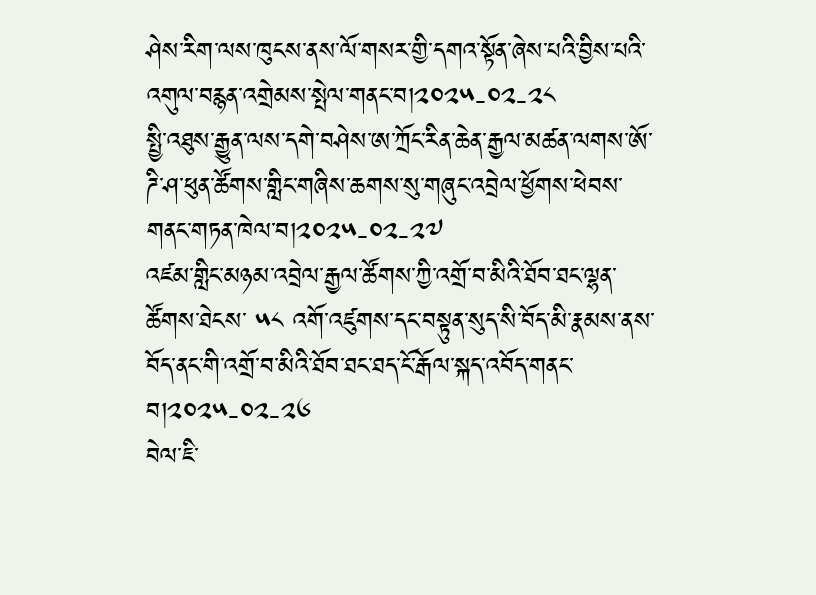ཤེས་རིག་ལས་ཁུངས་ནས་ལོ་གསར་གྱི་དགའ་སྟོན་ཞེས་པའི་བྱིས་པའི་འགུལ་བརྙན་འགྲེམས་སྤེལ་གནང་བ།༢༠༢༥-༠༢-༢༨
སྤྱི་འཐུས་རྒྱུན་ལས་དགེ་བཤེས་ཨ་ཀྲོང་རིན་ཆེན་རྒྱལ་མཚན་ལགས་ཨོ་ཌི་ཤ་ཕུན་ཚོགས་གླིང་གཞིས་ཆགས་སུ་གཞུང་འབྲེལ་ཕྱོགས་ཕེབས་གནང་གཏན་ཁེལ་བ།༢༠༢༥-༠༢-༢༧
འཛམ་གླིང་མཉམ་འབྲེལ་རྒྱལ་ཚོགས་ཀྱི་འགྲོ་བ་མིའི་ཐོབ་ཐང་ལྷན་ཚོགས་ཐེངས་ ༥༨ འགོ་འཛུགས་དང་བསྟུན་སུད་སི་བོད་མི་རྣམས་ནས་བོད་ནང་གི་འགྲོ་བ་མིའི་ཐོབ་ཐང་ཐད་ངོ་རྒོལ་སྐད་འབོད་གནང་བ།༢༠༢༥-༠༢-༢༦
བེལ་ཇི་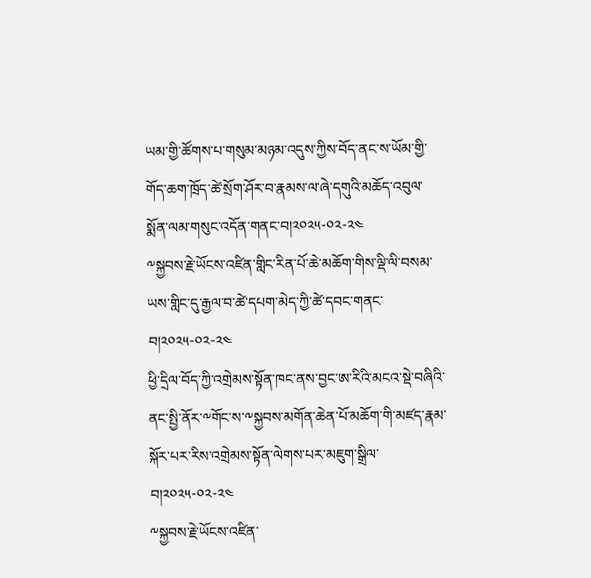ཡམ་གྱི་ཚོགས་པ་གསུམ་མཉམ་འདུས་ཀྱིས་བོད་ནང་ས་ཡོམ་གྱི་གོད་ཆག་ཁྲོད་ཚེ་སྲོག་ཤོར་བ་རྣམས་ལ་ཞེ་དགུའི་མཆོད་འབུལ་སྨོན་ལམ་གསུང་འདོན་གནང་བ།༢༠༢༥-༠༢-༢༤
༸སྐྱབས་རྗེ་ཡོངས་འཛིན་གླིང་རིན་པོ་ཆེ་མཆོག་གིས་ལྡི་ལི་བསམ་ཡས་གླིང་དུ་རྒྱལ་བ་ཚེ་དཔག་མེད་ཀྱི་ཚེ་དབང་གནང་བ།༢༠༢༥-༠༢-༢༤
ཕྱི་དྲིལ་བོད་ཀྱི་འགྲེམས་སྟོན་ཁང་ནས་བྱང་ཨ་རིའི་མངའ་སྡེ་བཞིའི་ནང་སྤྱི་ནོར་༸གོང་ས་༸སྐྱབས་མགོན་ཆེན་པོ་མཆོག་གི་མཛད་རྣམ་སྐོར་པར་རིས་འགྲེམས་སྟོན་ལེགས་པར་མཇུག་སྒྲིལ་བ།༢༠༢༥-༠༢-༢༤
༸སྐྱབས་རྗེ་ཡོངས་འཛིན་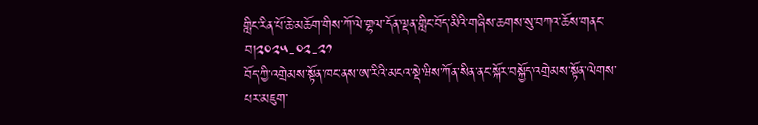གླིང་རིན་པོ་ཆེ་མཆོག་གིས་ཀོ་ལེ་གྷལ་དོན་ལྡན་གླིང་བོད་མིའི་གཞིས་ཆགས་སུ་བཀའ་ཆོས་གནང་བ།༢༠༢༥-༠༢-༢༡
བོད་ཀྱི་འགྲེམས་སྟོན་ཁང་ནས་ཨ་རིའི་མངའ་སྡེ་ཝིས་ཀོན་སིན་ནང་སྐོར་བསྐྱོད་འགྲེམས་སྟོན་ལེགས་པར་མཇུག་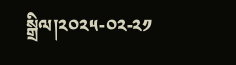སྒྲིལ།༢༠༢༥-༠༢-༢༡